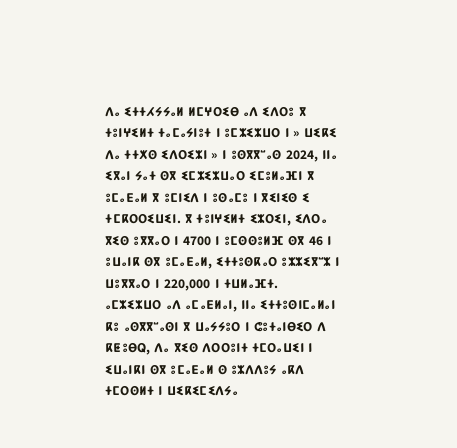ⴷⴰ ⵉⵜⵜⵃⵢⵢⴰⵍ ⵍⵎⵖⵔⵉⴱ ⴰⴷ ⵉⴷⵔⵓ ⴳ ⵜⵓⵏⵖⵉⵍⵜ ⵜⴰⵎⴰⵢⵏⵓⵜ ⵏ ⵓⵎⵣⵉⵣⵡⵔ ⵏ » ⵡⵉⴽⵉ ⴷⴰ ⵜⵜⵅⵙ ⵉⴷⵔⵉⵣⵏ » ⵏ ⵓⵙⴳⴳⵯⴰⵙ 2024, ⵏⵏⴰ ⵉⴳⴰⵏ ⵢⴰⵜ ⵙⴳ ⵉⵎⵣⵉⵣⵡⴰⵔ ⵉⵎⵓⵍⴰⴼⵏ ⴳ ⵓⵎⴰⴹⴰⵍ ⴳ ⵓⵎⵏⵉⴷ ⵏ ⵓⵙⴰⵎⵓ ⵏ ⴳⵉⵏⵉⵙ ⵉ ⵜⵎⴽⵔⵔⵉⵡⵉⵏ. ⴳ ⵜⵓⵏⵖⵉⵍⵜ ⵉⵣⵔⵉⵏ, ⵉⴷⵔⴰ ⴳⵉⵙ ⵓⴳⴳⴰⵔ ⵏ 4700 ⵏ ⵓⵎⵙⵙⵓⵍⴼ ⵙⴳ 46 ⵏ ⵓⵡⴰⵏⴽ ⵙⴳ ⵓⵎⴰⴹⴰⵍ, ⵉⵜⵜⵓⵙⴽⴰⵔ ⵓⵣⵣⵉⴳⵯⵣ ⵏ ⵡⵓⴳⴳⴰⵔ ⵏ 220,000 ⵏ ⵜⵡⵍⴰⴼⵜ.
ⴰⵎⵣⵉⵣⵡⵔ ⴰⴷ ⴰⵎⴰⴹⵍⴰⵏ, ⵏⵏⴰ ⵉⵜⵜⵓⵙⵏⵎⴰⵍⴰⵏ ⴽⵓ ⴰⵙⴳⴳⵯⴰⵙⵏ ⴳ ⵡⴰⵢⵢⵓⵔ ⵏ ⵛⵓⵜⴰⵏⴱⵉⵔ ⴷ ⴽⵟⵓⴱⵕ, ⴷⴰ ⴳⵉⵙ ⴷⵔⵔⵓⵏⵜ ⵜⵎⵔⴰⵡⵉⵏ ⵏ ⵉⵡⴰⵏⴽⵏ ⵙⴳ ⵓⵎⴰⴹⴰⵍ ⵙ ⵓⵣⴷⴷⵓⵢ ⴰⴽⴷ ⵜⵎⵔⵙⵍⵜ ⵏ ⵡⵉⴽⵉⵎⵉⴷⵢⴰ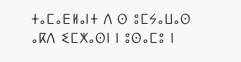ⵜⴰⵎⴰⴹⵍⴰⵏⵜ ⴷ ⵙ ⵓⵎⵢⴰⵡⴰⵙ ⴰⴽⴷ ⵉⵎⵅⴰⵙⵏ ⵏ ⵓⵙⴰⵎⵓ ⵏ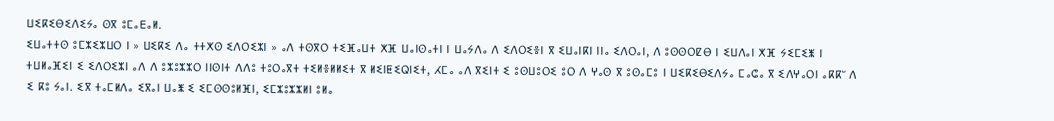ⵡⵉⴽⵉⴱⵉⴷⵉⵢⴰ ⵙⴳ ⵓⵎⴰⴹⴰⵍ.
ⵉⵡⴰⵜⵜⵙ ⵓⵎⵣⵉⵣⵡⵔ ⵏ » ⵡⵉⴽⵉ ⴷⴰ ⵜⵜⵅⵙ ⵉⴷⵔⵉⵣⵏ » ⴰⴷ ⵜⵙⴳⵔ ⵜⵉⴼⴰⵡⵜ ⵅⴼ ⵡⴰⵏⵙⴰⵜⵏ ⵏ ⵡⴰⵢⴷⴰ ⴷ ⵉⴷⵔⵉⴻⵏ ⴳ ⵉⵡⴰⵏⴽⵏ ⵏⵏⴰ ⵉⴷⵔⴰⵏ, ⴷ ⵓⵙⵙⵔⵇⴱ ⵏ ⵉⵡⴷⴰⵏ ⵅⴼ ⵢⵉⵎⵉⵥ ⵏ ⵜⵡⵍⴰⴼⵉⵏ ⵉ ⵉⴷⵔⵉⵣⵏ ⴰⴷ ⴷ ⵓⵣⵓⵣⵣⵔ ⵏⵏⵙⵏⵜ ⴷⴷⵓ ⵜⵓⵔⴰⴳⵜ ⵜⵉⵍⴻⵍⵍⵉⵜ ⴳ ⵍⵉⵏⵟⵉⵕⵏⵉⵜ, ⵃⵎⴰ ⴰⴷ ⴳⵉⵏⵜ ⵉ ⵓⵙⵡⵓⵔⵉ ⵓⵔ ⴷ ⵖⴰⵙ ⴳ ⵓⵙⴰⵎⵓ ⵏ ⵡⵉⴽⵉⴱⵉⴷⵢⴰ ⵎⴰⵛⴰ ⴳ ⵉⴷⵖⴰⵔⵏ ⴰⴽⴽⵯ ⴷ ⵉ ⴽⵓ ⵢⴰⵏ. ⵉⴳ ⵜⴰⵎⵍⴷⴰ ⵉⴳⴰⵏ ⵡⴰⵥ ⵉ ⵉⵎⵙⵙⵓⵍⴼⵏ, ⵉⵎⵣⵓⵣⵣⵍⵏ ⵓⵍⴰ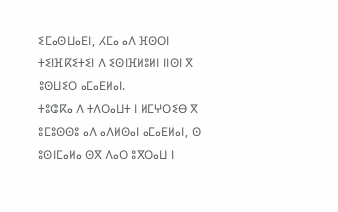ⵉⵎⴰⵙⵡⴰⴹⵏ, ⵃⵎⴰ ⴰⴷ ⴼⵙⵔⵏ ⵜⵉⵏⴼⴽⵉⵜⵉⵏ ⴷ ⵉⵙⵏⴼⵍⵓⵍⵏ ⵏⵏⵙⵏ ⴳ ⵓⵙⵡⵉⵔ ⴰⵎⴰⴹⵍⴰⵏ.
ⵜⵓⵛⴽⴰ ⴷ ⵜⴷⵔⴰⵡⵜ ⵏ ⵍⵎⵖⵔⵉⴱ ⴳ ⵓⵎⵓⵙⵙⵓ ⴰⴷ ⴰⴷⵍⵙⴰⵏ ⴰⵎⴰⴹⵍⴰⵏ, ⵙ ⵓⵙⵏⵎⴰⵍⴰ ⵙⴳ ⴷⴰⵔ ⵓⴳⵔⴰⵡ ⵏ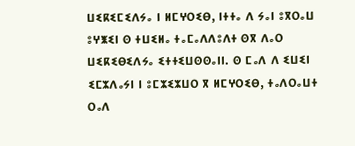ⵡⵉⴽⵉⵎⵉⴷⵢⴰ ⵏ ⵍⵎⵖⵔⵉⴱ, ⵏⵜⵜⴰ ⴷ ⵢⴰⵏ ⵓⴳⵔⴰⵡ ⵓⵖⵥⵉⵏ ⵙ ⵜⵡⵉⵍⴰ ⵜⴰⵎⴰⴷⴷⵓⴷⵜ ⵙⴳ ⴷⴰⵔ ⵡⵉⴽⵉⴱⵉⴷⵢⴰ ⵉⵜⵜⵉⵡⵙⵙⴰⵏⵏ. ⵙ ⵎⴰⴷ ⴷ ⵉⵡⵉⵏ ⵉⵎⵣⴷⴰⵢⵏ ⵏ ⵓⵎⵣⵉⵣⵡⵔ ⴳ ⵍⵎⵖⵔⵉⴱ, ⵜⴰⴷⵔⴰⵡⵜ ⵔⴰⴷ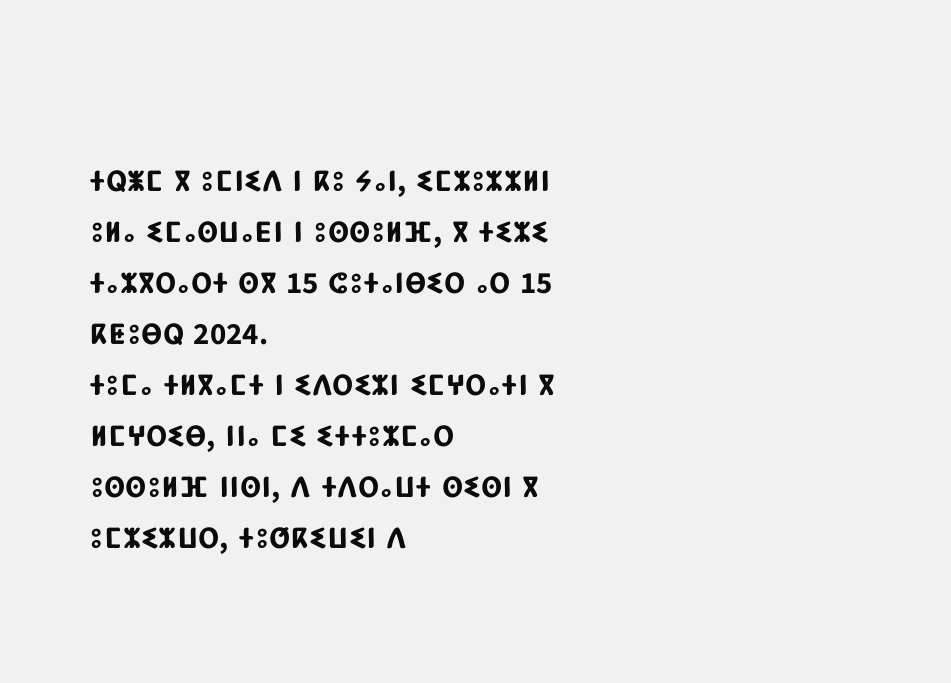ⵜⵕⵥⵎ ⴳ ⵓⵎⵏⵉⴷ ⵏ ⴽⵓ ⵢⴰⵏ, ⵉⵎⵣⵓⵣⵣⵍⵏ ⵓⵍⴰ ⵉⵎⴰⵙⵡⴰⴹⵏ ⵏ ⵓⵙⵙⵓⵍⴼ, ⴳ ⵜⵉⵣⵉ ⵜⴰⵣⴳⵔⴰⵔⵜ ⵙⴳ 15 ⵛⵓⵜⴰⵏⴱⵉⵔ ⴰⵔ 15 ⴽⵟⵓⴱⵕ 2024.
ⵜⵓⵎⴰ ⵜⵍⴳⴰⵎⵜ ⵏ ⵉⴷⵔⵉⵣⵏ ⵉⵎⵖⵔⴰⵜⵏ ⴳ ⵍⵎⵖⵔⵉⴱ, ⵏⵏⴰ ⵎⵉ ⵉⵜⵜⵓⵣⵎⴰⵔ ⵓⵙⵙⵓⵍⴼ ⵏⵏⵙⵏ, ⴷ ⵜⴷⵔⴰⵡⵜ ⵙⵉⵙⵏ ⴳ ⵓⵎⵣⵉⵣⵡⵔ, ⵜⵓⵚⴽⵉⵡⵉⵏ ⴷ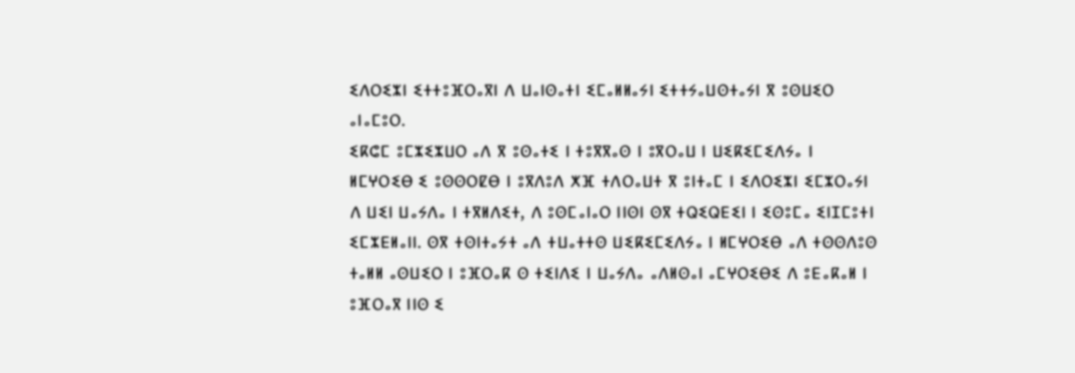ⵉⴷⵔⵉⵣⵏ ⵉⵜⵜⵓⴼⵔⴰⴳⵏ ⴷ ⵡⴰⵏⵙⴰⵜⵏ ⵉⵎⴰⵍⵍⴰⵢⵏ ⵉⵜⵜⵢⴰⵡⵙⵜⴰⵢⵏ ⴳ ⵓⵙⵡⵉⵔ ⴰⵏⴰⵎⵓⵔ.
ⵉⴽⵛⵎ ⵓⵎⵣⵉⵣⵡⵔ ⴰⴷ ⴳ ⵓⵙⴰⵜⵉ ⵏ ⵜⵓⴳⴳⴰⵙ ⵏ ⵓⴳⵔⴰⵡ ⵏ ⵡⵉⴽⵉⵎⵉⴷⵢⴰ ⵏ ⵍⵎⵖⵔⵉⴱ ⵉ ⵓⵙⵙⵔⵇⴱ ⵏ ⵓⴳⴷⵓⴷ ⵅⴼ ⵜⴷⵔⴰⵡⵜ ⴳ ⵓⵏⵜⴰⵎ ⵏ ⵉⴷⵔⵉⵣⵏ ⵉⵎⵣⵔⴰⵢⵏ ⴷ ⵡⵉⵏ ⵡⴰⵢⴷⴰ ⵏ ⵜⴳⵍⴷⵉⵜ, ⴷ ⵓⵙⵎⴰⵏⴰⵔ ⵏⵏⵙⵏ ⵙⴳ ⵜⵕⵉⵕⴹⵉⵏ ⵏ ⵉⵙⵓⵎⴰ ⵉⵏⵊⵎⵓⵜⵏ ⵉⵎⵣⴹⵍⴰⵏⵏ. ⵙⴳ ⵜⵙⵏⵜⴰⵢⵜ ⴰⴷ ⵜⵡⴰⵜⵜⵙ ⵡⵉⴽⵉⵎⵉⴷⵢⴰ ⵏ ⵍⵎⵖⵔⵉⴱ ⴰⴷ ⵜⵙⵙⴷⵓⵙ ⵜⴰⵍⵍ ⴰⵙⵡⵉⵔ ⵏ ⵓⴼⵔⴰⴽ ⵙ ⵜⵉⵏⴷⵉ ⵏ ⵡⴰⵢⴷⴰ ⴰⴷⵍⵙⴰⵏ ⴰⵎⵖⵔⵉⴱⵉ ⴷ ⵓⴹⴰⴽⴰⵍ ⵏ ⵓⴼⵔⴰⴳ ⵏⵏⵙ ⵉ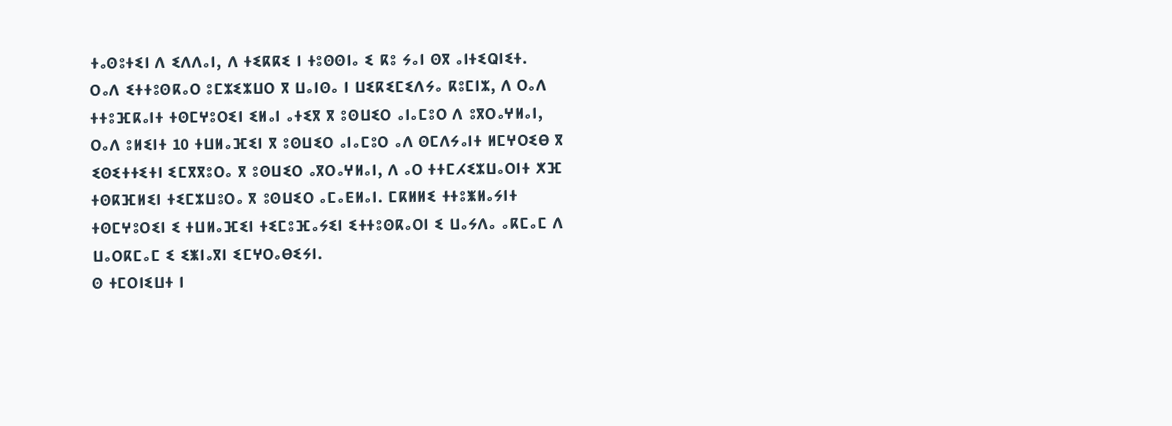ⵜⴰⵙⵓⵜⵉⵏ ⴷ ⵉⴷⴷⴰⵏ, ⴷ ⵜⵉⴽⴽⵉ ⵏ ⵜⵓⵙⵙⵏⴰ ⵉ ⴽⵓ ⵢⴰⵏ ⵙⴳ ⴰⵏⵜⵉⵕⵏⵉⵜ.
ⵔⴰⴷ ⵉⵜⵜⵓⵙⴽⴰⵔ ⵓⵎⵣⵉⵣⵡⵔ ⴳ ⵡⴰⵏⵙⴰ ⵏ ⵡⵉⴽⵉⵎⵉⴷⵢⴰ ⴽⵓⵎⵏⵣ, ⴷ ⵔⴰⴷ ⵜⵜⵓⴼⴽⴰⵏⵜ ⵜⵙⵎⵖⵓⵔⵉⵏ ⵉⵍⴰⵏ ⴰⵜⵉⴳ ⴳ ⵓⵙⵡⵉⵔ ⴰⵏⴰⵎⵓⵔ ⴷ ⵓⴳⵔⴰⵖⵍⴰⵏ, ⵔⴰⴷ ⵓⵍⵉⵏⵜ 10 ⵜⵡⵍⴰⴼⵉⵏ ⴳ ⵓⵙⵡⵉⵔ ⴰⵏⴰⵎⵓⵔ ⴰⴷ ⵙⵎⴷⵢⴰⵏⵜ ⵍⵎⵖⵔⵉⴱ ⴳ ⵉⵙⵉⵜⵜⵉⵜⵏ ⵉⵎⴳⴳⵓⵔⴰ ⴳ ⵓⵙⵡⵉⵔ ⴰⴳⵔⴰⵖⵍⴰⵏ, ⴷ ⴰⵔ ⵜⵜⵎⵃⵉⵣⵡⴰⵔⵏⵜ ⵅⴼ ⵜⵙⴽⴼⵍⵉⵏ ⵜⵉⵎⵣⵡⵓⵔⴰ ⴳ ⵓⵙⵡⵉⵔ ⴰⵎⴰⴹⵍⴰⵏ. ⵎⴽⵍⵍⵉ ⵜⵜⵓⵥⵍⴰⵢⵏⵜ ⵜⵙⵎⵖⵓⵔⵉⵏ ⵉ ⵜⵡⵍⴰⴼⵉⵏ ⵜⵉⵎⵓⴼⴰⵢⵉⵏ ⵉⵜⵜⵓⵙⴽⴰⵔⵏ ⵉ ⵡⴰⵢⴷⴰ ⴰⴽⵎⴰⵎ ⴷ ⵡⴰⵔⴽⵎⴰⵎ ⵉ ⵉⵥⵏⴰⴳⵏ ⵉⵎⵖⵔⴰⴱⵉⵢⵏ.
ⵙ ⵜⵎⵔⵏⵉⵡⵜ ⵏ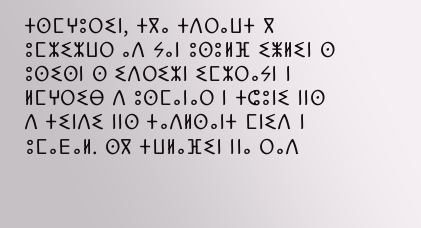ⵜⵙⵎⵖⵓⵔⵉⵏ, ⵜⴳⴰ ⵜⴷⵔⴰⵡⵜ ⴳ ⵓⵎⵣⵉⵣⵡⵔ ⴰⴷ ⵢⴰⵏ ⵓⵙⵓⵍⴼ ⵉⵥⵍⵉⵏ ⵙ ⵓⵙⵉⵙⵏ ⵙ ⵉⴷⵔⵉⵣⵏ ⵉⵎⵣⵔⴰⵢⵏ ⵏ ⵍⵎⵖⵔⵉⴱ ⴷ ⵓⵙⵎⴰⵏⴰⵔ ⵏ ⵜⵛⵓⵏⵉ ⵏⵏⵙ ⴷ ⵜⵉⵏⴷⵉ ⵏⵏⵙ ⵜⴰⴷⵍⵙⴰⵏⵜ ⵎⵏⵉⴷ ⵏ ⵓⵎⴰⴹⴰⵍ. ⵙⴳ ⵜⵡⵍⴰⴼⵉⵏ ⵏⵏⴰ ⵔⴰⴷ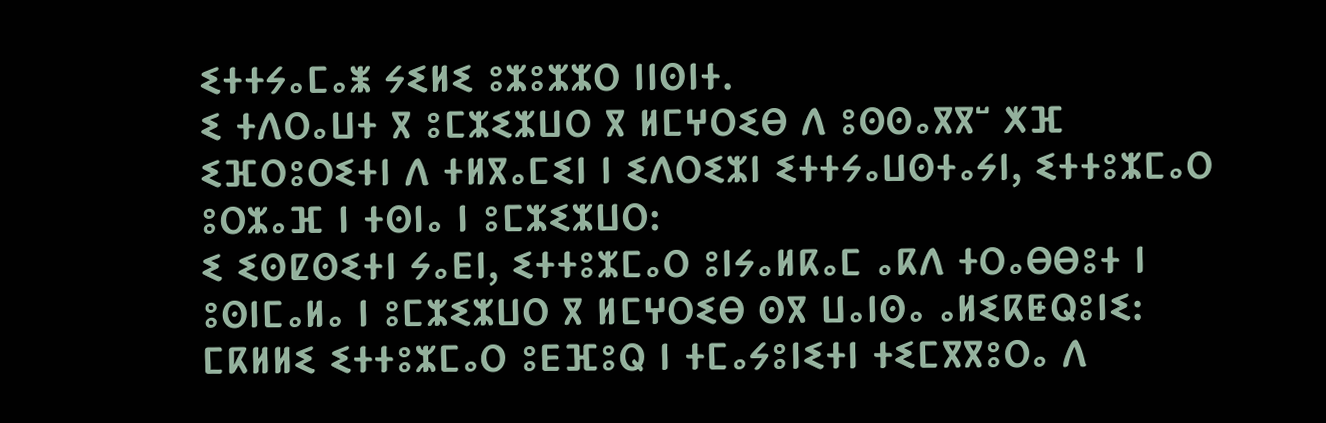ⵉⵜⵜⵢⴰⵎⴰⵥ ⵢⵉⵍⵉ ⵓⵣⵓⵣⵣⵔ ⵏⵏⵙⵏⵜ.
ⵉ ⵜⴷⵔⴰⵡⵜ ⴳ ⵓⵎⵣⵉⵣⵡⵔ ⴳ ⵍⵎⵖⵔⵉⴱ ⴷ ⵓⵙⵙⴰⴳⴳⵯ ⵅⴼ ⵉⴼⵔⵓⵔⵉⵜⵏ ⴷ ⵜⵍⴳⴰⵎⵉⵏ ⵏ ⵉⴷⵔⵉⵣⵏ ⵉⵜⵜⵢⴰⵡⵙⵜⴰⵢⵏ, ⵉⵜⵜⵓⵣⵎⴰⵔ ⵓⵔⵣⴰⴼ ⵏ ⵜⵙⵏⴰ ⵏ ⵓⵎⵣⵉⵣⵡⵔ:
ⵉ ⵉⵙⵇⵙⵉⵜⵏ ⵢⴰⴹⵏ, ⵉⵜⵜⵓⵣⵎⴰⵔ ⵓⵏⵢⴰⵍⴽⴰⵎ ⴰⴽⴷ ⵜⵔⴰⴱⴱⵓⵜ ⵏ ⵓⵙⵏⵎⴰⵍⴰ ⵏ ⵓⵎⵣⵉⵣⵡⵔ ⴳ ⵍⵎⵖⵔⵉⴱ ⵙⴳ ⵡⴰⵏⵙⴰ ⴰⵍⵉⴽⵟⵕⵓⵏⵉ:
ⵎⴽⵍⵍⵉ ⵉⵜⵜⵓⵣⵎⴰⵔ ⵓⴹⴼⵓⵕ ⵏ ⵜⵎⴰⵢⵓⵏⵉⵜⵏ ⵜⵉⵎⴳⴳⵓⵔⴰ ⴷ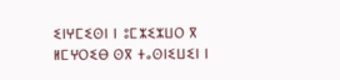ⵉⵏⵖⵎⵉⵙⵏ ⵏ ⵓⵎⵣⵉⵣⵡⵔ ⴳ ⵍⵎⵖⵔⵉⴱ ⵙⴳ ⵜⴰⵙⵏⵉⵡⵉⵏ ⵏ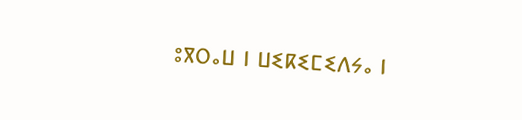ⵓⴳⵔⴰⵡ ⵏ ⵡⵉⴽⵉⵎⵉⴷⵢⴰ ⵏ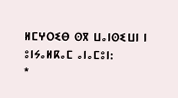ⵍⵎⵖⵔⵉⴱ ⵙⴳ ⵡⴰⵏⵙⵉⵡⵏ ⵏ ⵓⵏⵢⴰⵍⴽⴰⵎ ⴰⵏⴰⵎⵓⵏ:
*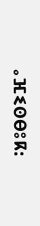ⴰⴼⵉⵙⴱⵓⴽ: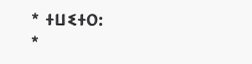* ⵜⵡⵉⵜⵔ:
*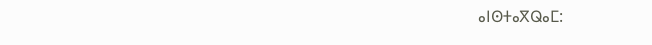ⴰⵏⵙⵜⴰⴳⵕⴰⵎ: